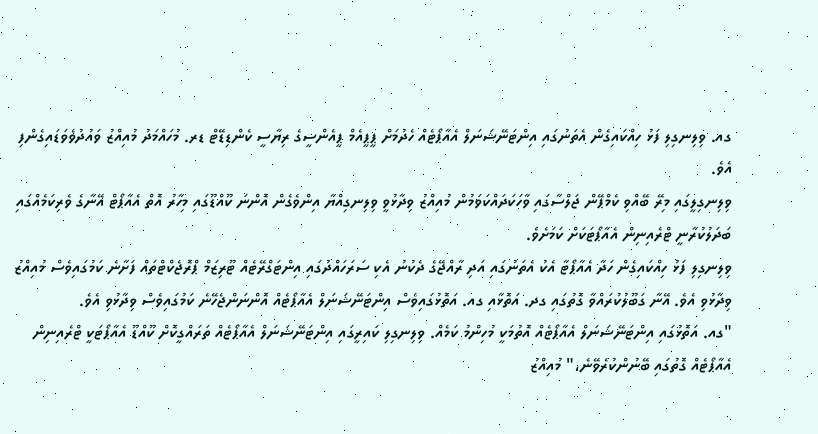ގއ. ވިލިނގިލި ފަޅު ހިއްކައިގެން އެތަނުގައި އިންޓަނޭޝަނަލް އެއާޕޯޓެއް ހެދުމަށް ޕީޕީއެމް ޕީއެންސީގެ ރިޔާސީ ކެންޑިޑޭޓް ޑރ. މުހައްމަދު މުއިއްޒު ވައުދުވެވަޑައިގެންފި އެވެ.
ވިލިނގިލީގައި މިރޭ ބޭއްވި ކެމްޕޭން ޖަލްސާގައި ވާހަކަދައްކަވަމުން މުއިއްޒު ވިދާޅުވީ ވިލިނގިއްޔާ އިންވެގެން އޮންނަ ކޫއްޑޫގައި މިހާރު އޮތް އެއާޕޯޓް އޭނާގެ ވެރިކަމެއްގައި ބަދަލުކުރާނީ ޓްރެއިނިން އެއާޕޯޓަކަށް ކަމަށެވެ.
ވިލިނގިލި ފަޅު ހިއްކައިގެން ހަދާ އެއާޕޯޓާ އެކު އެތަނުގައި އަދި ރާއްޖޭގެ ދެކުނު އެކި ސަރަހައްދުގައި އިންޓަގްރޭޓެއް ޓޫރިޒަމް ޕްރޮޖެކްޓްތައް ފަށާނެ ކަމުގައިވެސް މުއިއްޒު ވިދާޅުވި އެވެ. އޭނާ ގަބޫލުކުރައްވާ ގޮތުގައި ގދ. އަތޮޅާއި ގއ. އަތޮޅުގައިވެސް އިންޓަނޭޝަނަލް އެއާޕޯޓެއް އޮންނަންޖެހޭނެ ކަމުގައިވެސް ވިދާޅުވި އެވެ.
"ގއ. އަތޮޅުގައި އިންޓަނޭޝަނަލް އެއާޕޯޓެއް އޮތުމަކީ މުހިންމު ކަމެއް. ވިލިނގިލި ކައިރީގައި އިންޓަނޭޝަނަލް އެއާޕޯޓެއް ތަރައްގީކޮށް ކޫއްޑޫ އެއާޕޯޓަކީ ޓްރެއިނިން އެއާޕޯޓެއް ގޮތުގައި ބޭނުންކުރެވޭނެ،" މުއިއްޒު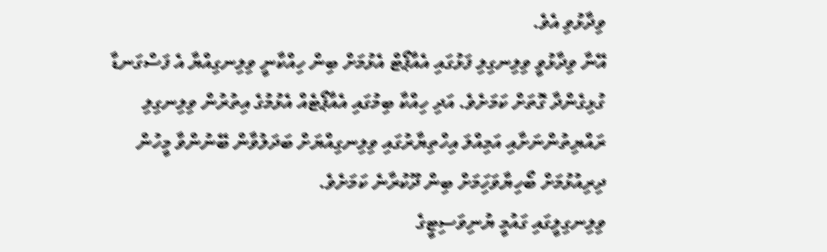ވިދާޅުވި އެވެ.
އޭނާ ވިދާޅުވީ ވިލިނގިލި ފަޅުގައި އެއާޕޯޓް އެޅުމަށް ބިން ހިއްކާނީ ވިލިނގިއްޔާ އެ ފަސްގަނޑާ ގުޅިގެންދާ ގޮތަށް ކަމަށެވެ. އަދި ހިއްކާ ބިމުގައި އެއާޕޯޓެއް އެޅުމުގެ އިތުރުން ވިލިނގިލި ރައްޔިތުންނަށާއި އަމިއްލަ އިހްތިޔާރުގައި ވިލިނގިއްޔަށް ބަދަލުވާން ބޭނުންވާ މީހުން ދިރިއުޅުމަށް ބޯހިޔާވަހިަމަށް ބިން ދޫކުރާނެ ކަމަށެވެ.
ވިލިނގިލީގައި ގައުމީ ޔުނިވަސިޓީގެ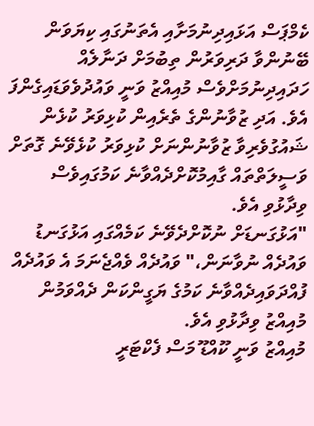ކެމްޕަސް އަޅައިދިނުމަށާއި އެތަނުގައި ކިޔަވަން ބޭނުންވާ ދަރިވަރުން ތިބުމަށް ދަނާލެއް ހަދައިދިނުމަށްވެސް މުއިއްޒު ވަނީ ވައުދުވެވަޑައިގެންފަ އެވެ. އަދި ޒުވާނުންގެ ތެރެއިން ކުޅިވަރު ކުޅެން ޝައުގުވެރިވާ ޒުވާނުންނަށް ކުޅިވަރު ކުޅެވޭނެ ގޮތަށް ވަސީލަތްތައް ގާއިމުކޮށްދެއްވާނެ ކަމުގައިވެސް ވިދާޅުވި އެވެ.
"އަޅުގަނޑަށް ނުކޮށްދެވޭނެ ކަމެއްގައި އަޅުގަނޑު ވައުދެއް ނުވާނަން،" ވައުދެއް ވެއްޖެނަމަ އެ ވައުދެއް ފުއްދަވައިދެއްވާނެ ކަމުގެ ޔަގީންކަން ދެއްވަމުން މުއިއްޒު ވިދާޅުވި އެވެ.
މުއިއްޒު ވަނީ ކޫއްޑޫ މަސް ފެކްޓަރީ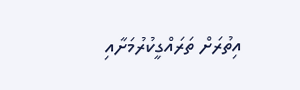އިތުރަށް ތަރައްގީކުރުމަށާއި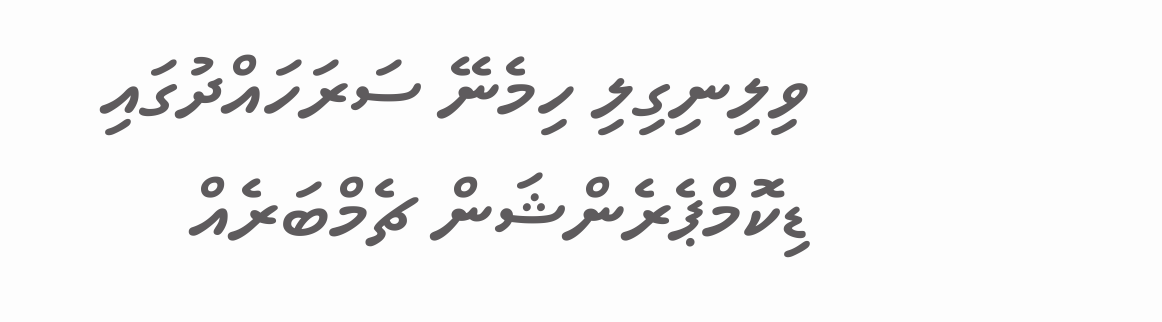ވިލިނިގިލި ހިމެނޭ ސަރަހައްދުގައި ޑިކޮމްޕެރެންޝަން ޗެމްބަރެއް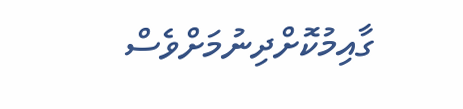ގާއިމުކޮށްދިނުމަށްވެސް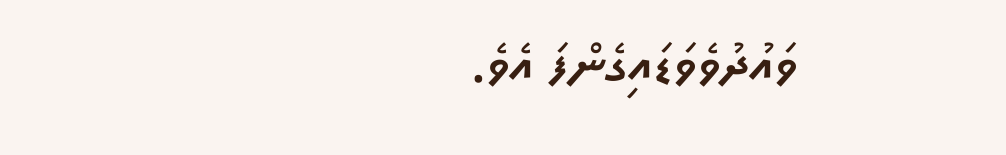ވައުދުވެވަޑައިގެންފަ އެވެ.